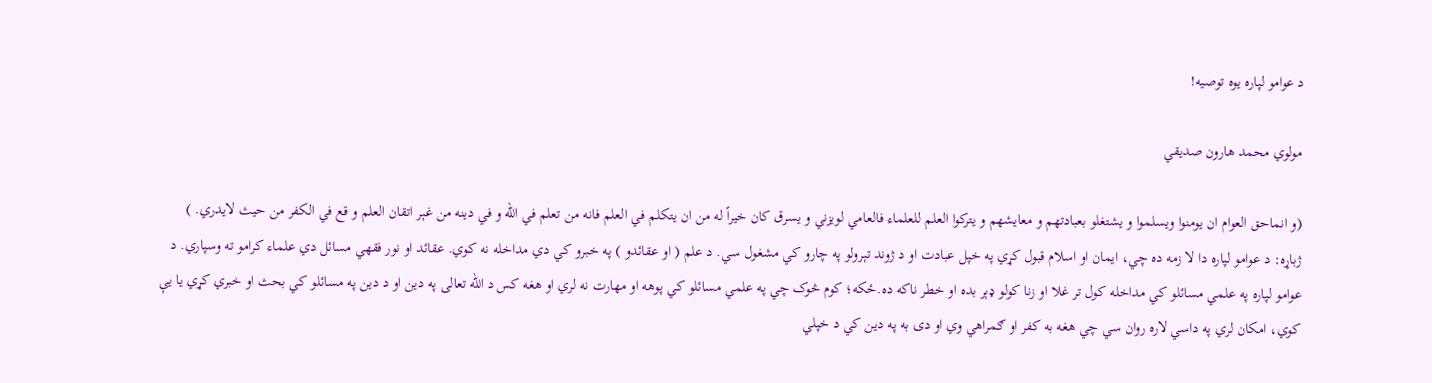د عوامو لپاره يوه توصيه!

مولوي محمد هارون صدیقي

(و انماحق العوام ان يومنوا ويسلموا و يشتغلو بعبادتهم و معايشهم و يترکوا العلم للعلماء فالعامي لويزني و يسرق کان خيراً له من ان يتکلم في العلم فانه من تعلم في الله و في دينه من غېر اتقان العلم و قع في الکفر من حيث لايدري. )
ژباړه: د عوامو لپاره دا لا زمه ده چي، ايمان او اسلام قبول کړي په خپل عبادت او د ژوند تېرولو په چارو کي مشغول سي. د علم ( او عقائدو ) په خبرو کي دي مداخله نه کوي. عقائد او نور فقهي مسائل دي علماء کرامو ته وسپاري. د عوامو لپاره په علمي مسائلو کي مداخله کول تر غلا او زنا کولو ډېر بده او خطر ناکه ده.ځکه؛ کوم څوک چي په علمي مسائلو کي پوهه او مهارت نه لري او هغه کس د الله تعالى په دين او د دين په مسائلو کي بحث او خبري کړي يا يې کوي، امکان لري په داسي لاره روان سي چي هغه به کفر او ګمراهي وي او دى به په دين کي د خپلي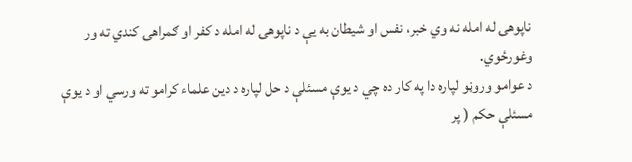ناپوهۍ له امله نه وي خبر، نفس او شيطان به يې د ناپوهۍ له امله د کفر او ګمراهۍ کندي ته ور وغورځوي.
د عوامو وروڼو لپاره دا په کار ده چي د يوې مسئلې د حل لپاره د دين علما‌ء کرامو ته ورسي او د يوې مسئلې حکم ( پر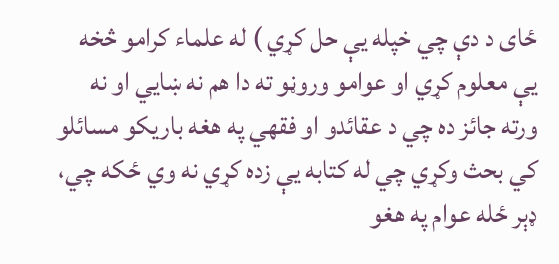ځاى د دې چي خپله يې حل کړي ) له علماء کرامو څخه يې معلوم کړي او عوامو وروڼو ته دا هم نه ښايي او نه ورته جائز ده چي د عقائدو او فقهي په هغه باريکو مسائلو کي بحث وکړي چي له کتابه يې زده کړي نه وي ځکه چي، ډېر ځله عوام په هغو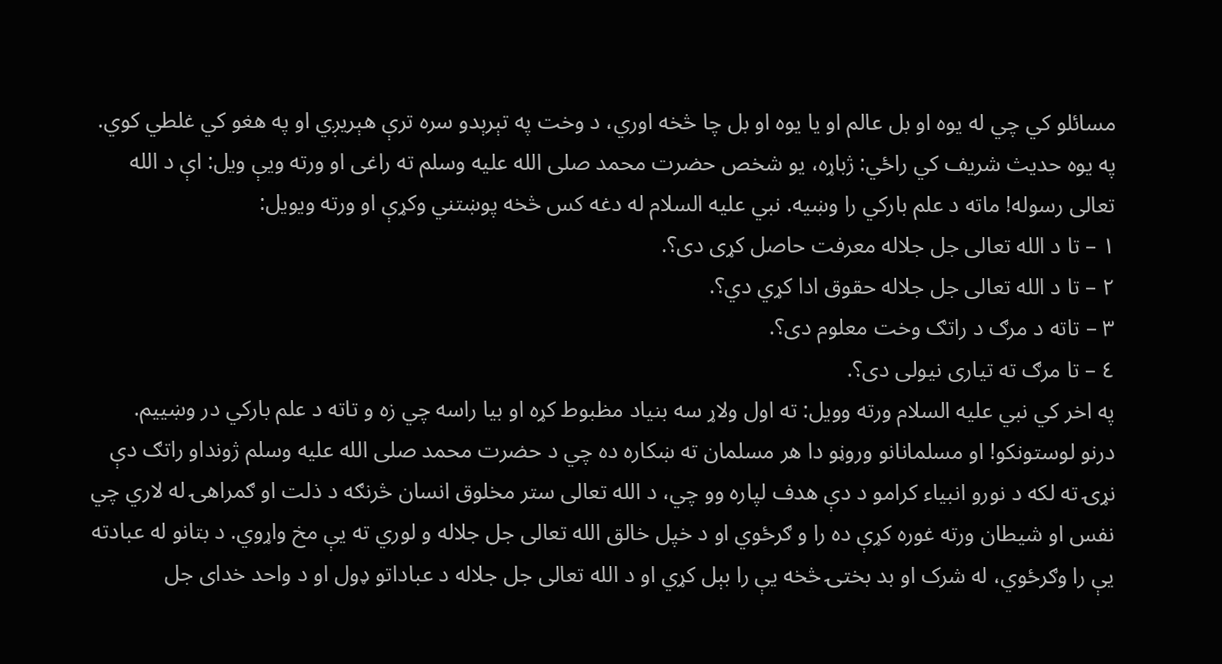مسائلو کي چي له يوه او بل عالم او يا يوه او بل چا څخه اوري، د وخت په تېرېدو سره ترې هېريږي او په هغو کي غلطي کوي.
په يوه حديث شريف کي راځي: ژباړه، يو شخص حضرت محمد صلی الله علیه وسلم ته راغى او ورته ويې ويل: اې د الله تعالى رسوله! ماته د علم بارکي را وښيه. نبي علیه السلام له دغه کس څخه پوښتني وکړې او ورته ويويل:
١ – تا د الله تعالى جل جلاله معرفت حاصل کړى دى؟.
٢ – تا د الله تعالى جل جلاله حقوق ادا کړي دي؟.
٣ – تاته د مرګ د راتګ وخت معلوم دى؟.
٤ – تا مرګ ته تيارى نيولى دى؟.
په اخر کي نبي علیه السلام ورته وويل: ته اول ولاړ سه بنياد مظبوط کړه او بيا راسه چي زه و تاته د علم بارکي در وښييم.
درنو لوستونکو! او مسلمانانو وروڼو دا هر مسلمان ته ښکاره ده چي د حضرت محمد صلی الله علیه وسلم ژونداو راتګ دې نړۍ ته لکه د نورو انبياء کرامو د دې هدف لپاره وو چي، د الله تعالى ستر مخلوق انسان څرنګه د ذلت او ګمراهۍ له لاري چي نفس او شيطان ورته غوره کړې ده را و ګرځوي او د خپل خالق الله تعالى جل جلاله و لوري ته يې مخ واړوي. د بتانو له عبادته يې را وګرځوي، له شرک او بد بختۍ څخه يې را بېل کړي او د الله تعالى جل جلاله د عباداتو ډول او د واحد خداى جل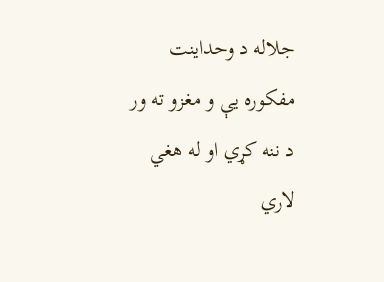جلاله د وحداينت مفکوره يې و مغزو ته ور د ننه کړي او له هغي لاري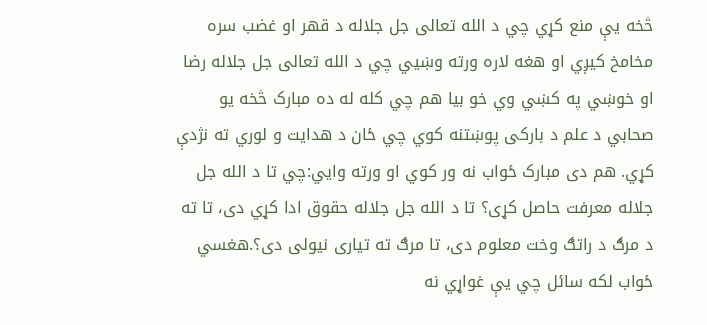څخه يې منع کړي چي د الله تعالى جل جلاله د قهر او غضب سره مخامخ کيږي او هغه لاره ورته وښيي چي د الله تعالى جل جلاله رضا او خوښي په کښي وي خو بيا هم چي کله له ده مبارک څخه يو صحابي د علم د بارکى پوښتنه کوي چي ځان د هدايت و لوري ته نژدې کړي. هم دى مبارک ځواب نه ور کوي او ورته وايي:چي تا د الله جل جلاله معرفت حاصل کړى؟ تا د الله جل جلاله حقوق ادا کړي دى، تا ته د مرګ د راتګ وخت معلوم دى، تا مرګ ته تيارى نيولى دى؟.هغسي ځواب لکه سائل چي يې غواړي نه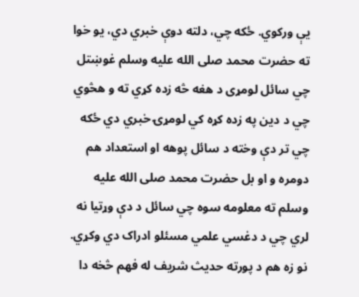يې ورکوي. ځکه چي، دلته دوې خبري دي، يو خوا ته حضرت محمد صلی الله علیه وسلم غوښتل چي سائل لومړى د هغه څه زده کړي ته و هڅوي چي د دين په زده کړه کي لومړۍ خبري دي ځکه چي تر دې وخته د سائل پوهه او استعداد هم دومره و او بل حضرت محمد صلی الله علیه وسلم ته معلومه سوه چي سائل د دې وړتيا نه لري چي د دغسي علمي مسئلو ادراک دي وکړي. نو زه هم د پورته حديث شريف له فهم څخه دا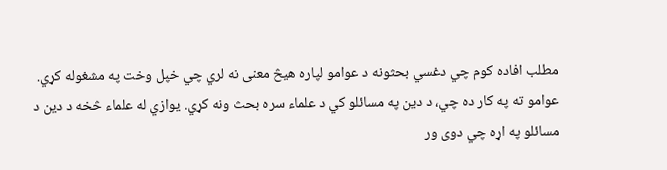مطلب افاده کوم چي دغسي بحثونه د عوامو لپاره هيڅ معنى نه لري چي خپل وخت په مشغوله کړي.
عوامو ته په کار ده چي، د دين په مسائلو کي د علما‌‌ء سره بحث ونه کړي. يوازي له علماء څخه د دين د مسائلو په اړه چي دوى ور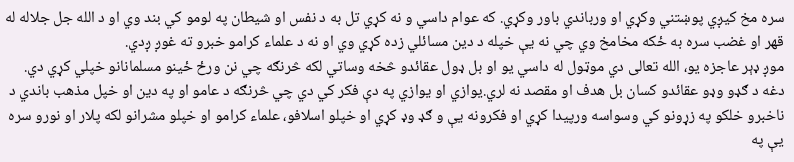سره مخ کيږي پوښتني وکړي او ورباندي باور وکړي. که عوام داسي و نه کړي تل به د نفس او شيطان په لومو کي بند وي او د الله جل جلاله له قهر او غضب سره به ځکه مخامخ وي چي نه يې خپله د دين مسائلي زده کړي وي او نه د علماء کرامو خبرو ته غوږ ږدي.
موږ ډېر عاجزه يو، الله تعالى دي موټول له داسي يو او بل ډول عقائدو څخه وساتي لکه څرنګه چي نن ورځ ځينو مسلمانانو خپلي کړي دي. دغه د ګډو وډو عقائدو کسان بل هدف او مقصد نه لري.يوازي او يوازي په دې فکر کي دي چي څرنګه د عامو او په دين او خپل مذهب باندي د ناخبرو خلکو په زړونو کي وسواسه ورپيدا کړي او فکرونه يې و ګډ وډ کړي او خپلو اسلافو، علماء کرامو او خپلو مشرانو لکه پلار او نورو سره يې په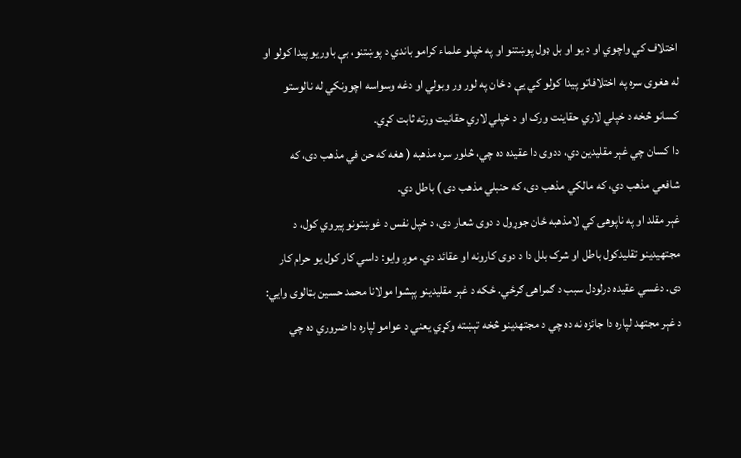اختلاف کي واچوي او د يو او بل ډول پوښتنو او په خپلو علماء کرامو باندي د پوښتنو، بې باوريو پيدا کولو او له هغوى سره په اختلافاتو پيدا کولو کي يې د ځان په لور ور وبولي او دغه وسواسه اچوونکي له نالوستو کسانو څخه د خپلي لاري حقاينت ورک او د خپلي لاري حقانيت ورته ثابت کړي.
دا کسان چي غېر مقليدين دي، ددوى دا عقيده ده چي، څلور سره مذهبه ( هغه که حن في مذهب دى، که شافعي مذهب دي، که مالکي مذهب دى، که حنبلي مذهب دى ) باطل دي.
غېر مقلد او په ناپوهۍ کي لامذهبه ځان جوړول د دوى شعار دى، د خپل نفس د غوښتونو پيروي کول، د مجتهيدينو تقليدکول باطل او شرک بلل دا د دوى کارونه او عقائد دي. موږ وايو: داسي کار کول يو حرام کار دى. دغسي عقيده درلودل سبب د ګمراهۍ ګرځي. ځکه د غېر مقليدينو پېشوا مولانا محمد حسين بټالوى وايي:
د غېر مجتهد لپاره دا جائزه نه ده چي د مجتهدينو څخه تېښته وکړي يعني د عوامو لپاره دا ضروري ده چي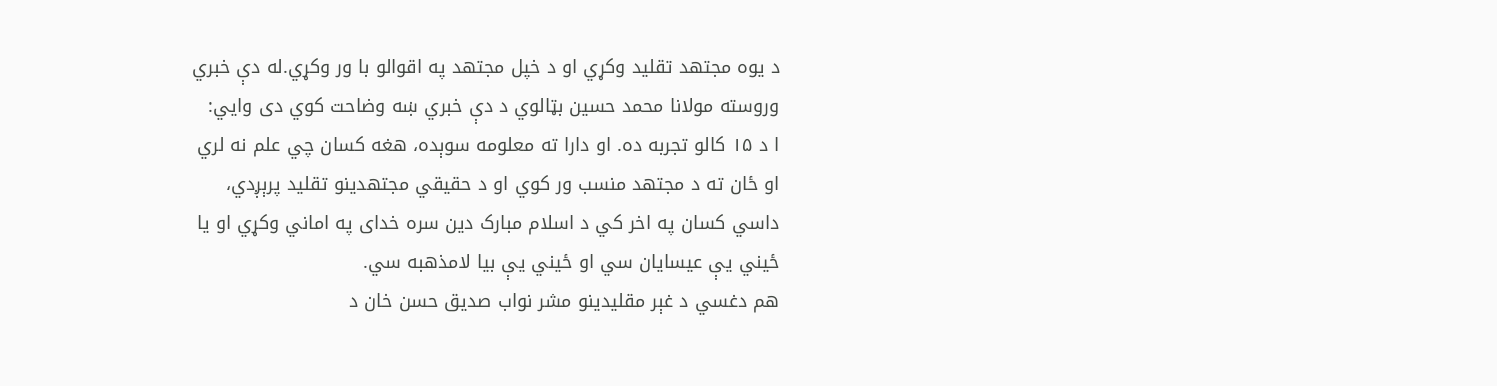د يوه مجتهد تقليد وکړي او د خپل مجتهد په اقوالو با ور وکړي.له دې خبري وروسته مولانا محمد حسين بټالوي د دې خبري ښه وضاحت کوي دى وايي:
ا د ۱۵ کالو تجربه ده. او دارا ته معلومه سوېده، هغه کسان چي علم نه لري او ځان ته د مجتهد منسب ور کوي او د حقيقي مجتهدينو تقليد پرېږدي، داسي کسان په اخر کي د اسلام مبارک دين سره خداى په اماني وکړي او يا ځيني يې عيسايان سي او ځيني يې بيا لامذهبه سي.
هم دغسي د غېر مقليدينو مشر نواب صديق حسن خان د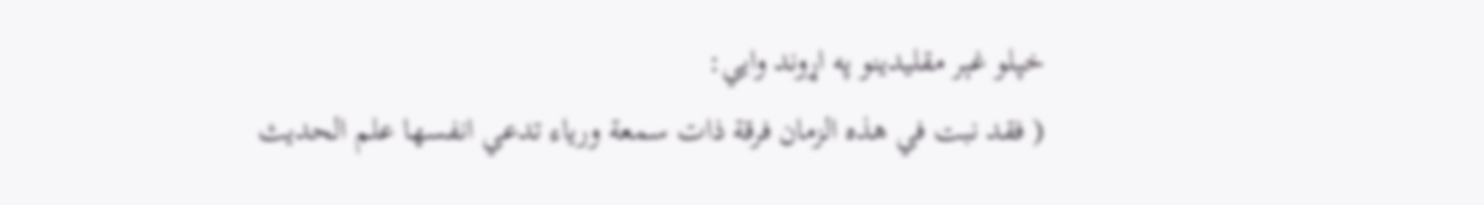خپلو غېر مقليدينو په اړوند وايي:
( فقد نبت في هذه الزمان فرقة ذات سمعة ورياء تدعي انفسها علم الحديث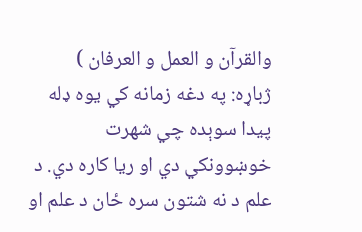والقرآن و العمل و العرفان )
ژباړه: په دغه زمانه کي يوه ډله پيدا سوېده چي شهرت خوښوونکي دي او ريا کاره دي. د علم د نه شتون سره ځان د علم او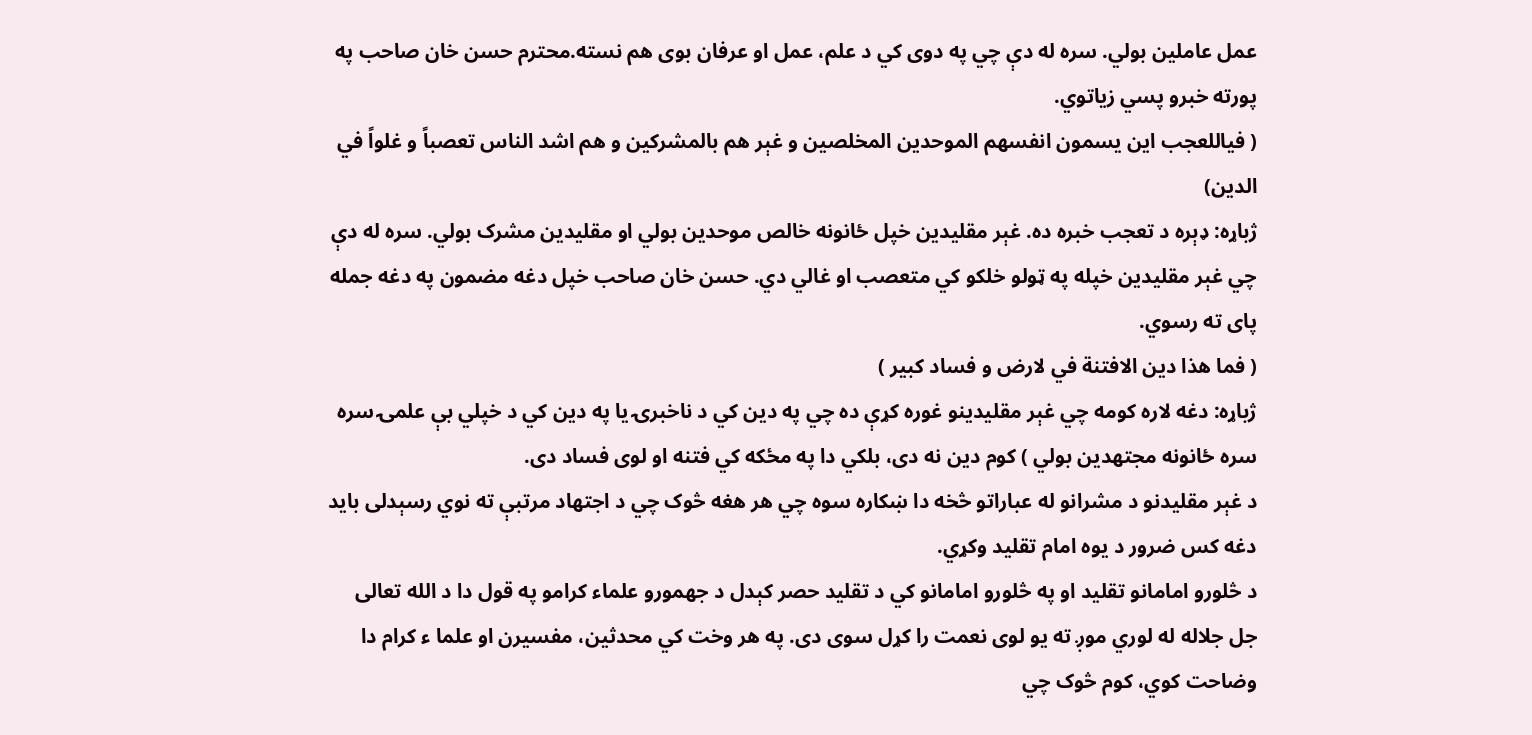عمل عاملين بولي. سره له دې چي په دوى کي د علم، عمل او عرفان بوى هم نسته.محترم حسن خان صاحب په پورته خبرو پسي زياتوي.
( فياللعجب اين يسمون انفسهم الموحدين المخلصين و غېر هم بالمشرکين و هم اشد الناس تعصباً و غلواً في الدين)
ژباړه: ډېره د تعجب خبره ده. غېر مقليدين خپل ځانونه خالص موحدين بولي او مقليدين مشرک بولي. سره له دې چي غېر مقليدين خپله په ټولو خلکو کي متعصب او غالي دي. حسن خان صاحب خپل دغه مضمون په دغه جمله پاى ته رسوي.
( فما هذا دين الافتنة في لارض و فساد کبير )
ژباړه: دغه لاره کومه چي غېر مقليدينو غوره کړې ده چي په دين کي د ناخبرۍ يا په دين کي د خپلي بې علمۍ سره سره ځانونه مجتهدين بولي ) کوم دين نه دى، بلکي دا په مځکه کي فتنه او لوى فساد دى.
د غېر مقليدنو د مشرانو له عباراتو څخه دا ښکاره سوه چي هر هغه څوک چي د اجتهاد مرتبې ته نوي رسېدلى بايد دغه کس ضرور د يوه امام تقليد وکړي.
د څلورو امامانو تقليد او په څلورو امامانو کي د تقليد حصر کېدل د جهمورو علماء کرامو په قول دا د الله تعالى جل جلاله له لوري موږ ته يو لوى نعمت را کړل سوى دى. په هر وخت کي محدثين، مفسيرن او علما ء کرام دا وضاحت کوي، کوم څوک چي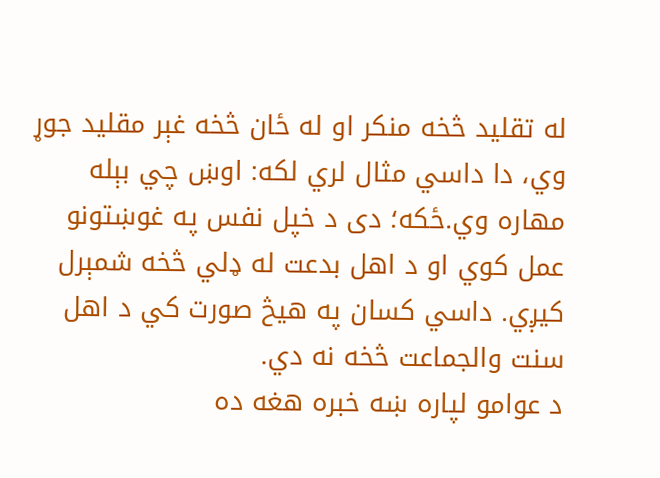له تقليد څخه منکر او له ځان څخه غېر مقليد جوړ وي، دا داسي مثال لري لکه: اوښ چي بېله مهاره وي.ځکه؛ دى د خپل نفس په غوښتونو عمل کوي او د اهل بدعت له ډلي څخه شمېرل کيږي. داسي کسان په هيڅ صورت کي د اهل سنت والجماعت څخه نه دي.
د عوامو لپاره ښه خبره هغه ده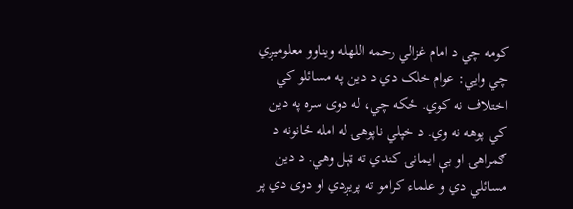کومه چي د امام غزالي رحمه اللهله ويناوو معلوميږي چي وايي: عوام خلک دي د دين په مسائلو کي اختلاف نه کوي. ځکه چي، له دوى سره په دين کي پوهه نه وي. د خپلي ناپوهۍ له امله ځانونه د ګمراهۍ او بې ايمانۍ کندي ته ټېل وهي. د دين مسائلي دي و علماء کرامو ته پريږدي او دوى دي پر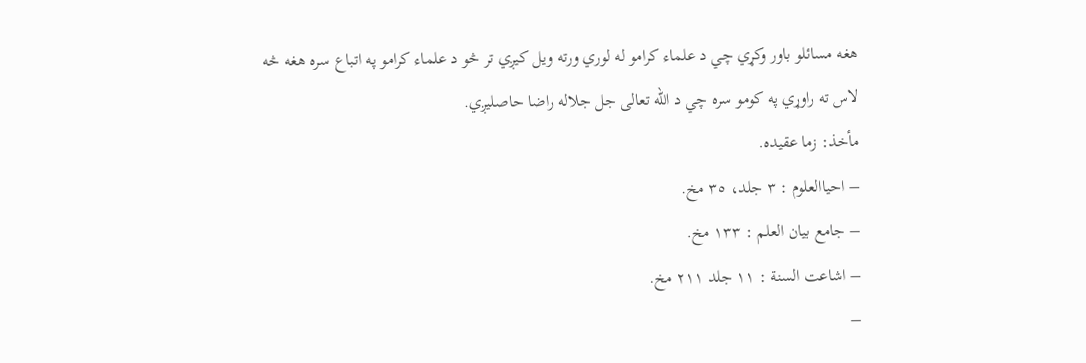هغه مسائلو باور وکړي چي د علماء کرامو له لوري ورته ويل کيږي تر څو د علماء کرامو په اتباع سره هغه څه لاس ته راوړي په کومو سره چي د الله تعالى جل جلاله راضا حاصليږي.
مأخذ: زما عقیده.
– احياالعلوم : ٣ جلد، ٣٥ مخ.
– جامع بيان العلم : ١٣٣ مخ.
– اشاعت السنة : ١١ جلد ٢١١ مخ.
–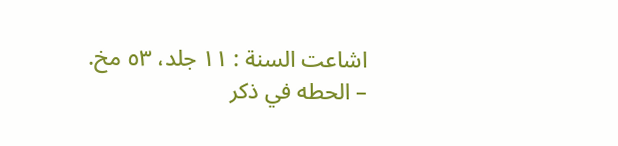اشاعت السنة : ١١ جلد، ٥٣ مخ.
– الحطه في ذکر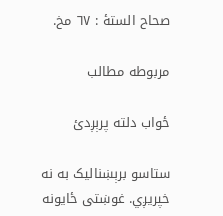صحاح الستۀ : ٦٧ مخ.

مربوطه مطالب

ځواب دلته پرېږدئ

ستاسو برېښناليک به نه خپريږي. غوښتى ځایونه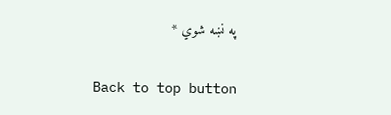په نښه شوي *

Back to top button